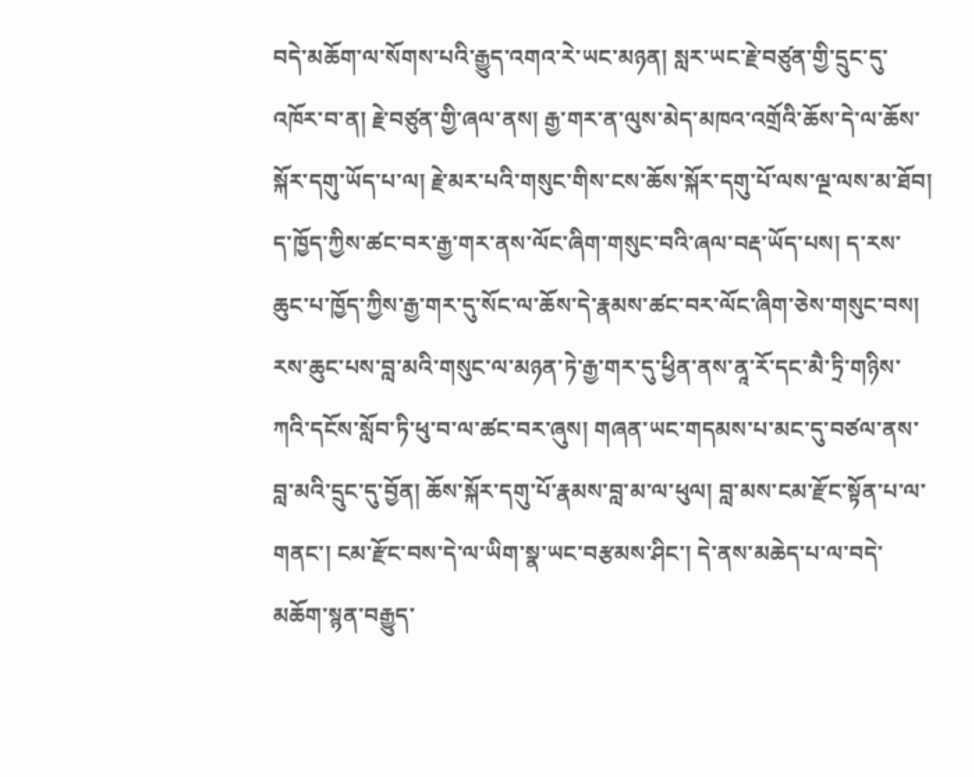བདེ་མཆོག་ལ་སོགས་པའི་རྒྱུད་འགའ་རེ་ཡང་མཉན། སླར་ཡང་རྗེ་བཙུན་གྱི་དྲུང་དུ་འཁོར་བ་ན། རྗེ་བཙུན་གྱི་ཞལ་ནས། རྒྱ་གར་ན་ལུས་མེད་མཁའ་འགྲོའི་ཆོས་དེ་ལ་ཆོས་སྐོར་དགུ་ཡོད་པ་ལ། རྗེ་མར་པའི་གསུང་གིས་ངས་ཆོས་སྐོར་དགུ་པོ་ལས་ལྔ་ལས་མ་ཐོབ། ད་ཁྱོད་ཀྱིས་ཚང་བར་རྒྱ་གར་ནས་ལོང་ཞིག་གསུང་བའི་ཞལ་བརྡ་ཡོད་པས། ད་རས་ཆུང་པ་ཁྱོད་ཀྱིས་རྒྱ་གར་དུ་སོང་ལ་ཆོས་དེ་རྣམས་ཚང་བར་ལོང་ཞིག་ཅེས་གསུང་བས། རས་ཆུང་པས་བླ་མའི་གསུང་ལ་མཉན་ཏེ་རྒྱ་གར་དུ་ཕྱིན་ནས་ནཱ་རོ་དང་མཻ་ཏྲི་གཉིས་ཀའི་དངོས་སློབ་ཏི་ཕུ་བ་ལ་ཚང་བར་ཞུས། གཞན་ཡང་གདམས་པ་མང་དུ་བཙལ་ནས་བླ་མའི་དྲུང་དུ་བྱོན། ཆོས་སྐོར་དགུ་པོ་རྣམས་བླ་མ་ལ་ཕུལ། བླ་མས་ངམ་རྫོང་སྟོན་པ་ལ་གནང་། ངམ་རྫོང་བས་དེ་ལ་ཡིག་སྣ་ཡང་བརྩམས་ཤིང་། དེ་ནས་མཆེད་པ་ལ་བདེ་མཆོག་སྙན་བརྒྱུད་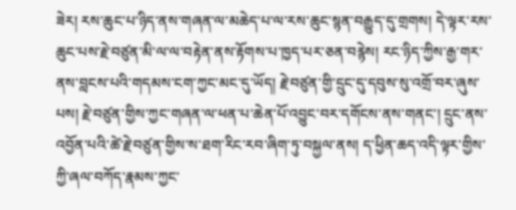ཟེར། རས་ཆུང་པ་ཉིད་ནས་གཞན་ལ་མཆེད་པ་ལ་རས་ཆུང་སྙན་བརྒྱུད་དུ་གྲགས། དེ་ལྟར་རས་ཆུང་པས་རྗེ་བཙུན་མི་ལ་ལ་བརྟེན་ནས་རྟོགས་པ་ཁྱད་པར་ཅན་བརྙེས། རང་ཉིད་ཀྱིས་རྒྱ་གར་ནས་བླངས་པའི་གདམས་ངག་ཀྱང་མང་དུ་ཡོད། རྗེ་བཙུན་གྱི་དྲུང་དུ་དབུས་སུ་འགྲོ་བར་ཞུས་པས། རྗེ་བཙུན་གྱིས་ཀྱང་གཞན་ལ་ཕན་པ་ཆེན་པོ་འབྱུང་བར་དགོངས་ནས་གནང་། དྲུང་ནས་འབྱོན་པའི་ཚེ་རྗེ་བཙུན་གྱིས་ས་ཐག་རིང་རབ་ཞིག་ཏུ་བསྐྱལ་ནས། ད་ཕྱིན་ཆད་འདི་ལྟར་གྱིས་ཀྱི་ཞལ་བཀོད་རྣམས་ཀྱང་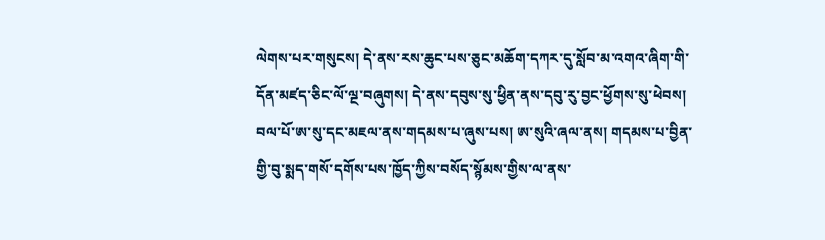ལེགས་པར་གསུངས། དེ་ནས་རས་ཆུང་པས་ཅུང་མཆོག་དཀར་དུ་སློབ་མ་འགའ་ཞིག་གི་དོན་མཛད་ཅིང་ལོ་ལྔ་བཞུགས། དེ་ནས་དབུས་སུ་ཕྱིན་ནས་དབུ་རུ་བྱང་ཕྱོགས་སུ་ཕེབས། བལ་པོ་ཨ་སུ་དང་མཇལ་ནས་གདམས་པ་ཞུས་པས། ཨ་སུའི་ཞལ་ནས། གདམས་པ་བྱིན་གྱི་བུ་སྨད་གསོ་དགོས་པས་ཁྱོད་ཀྱིས་བསོད་སྙོམས་གྱིས་ལ་ནས་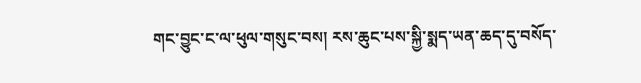གང་བྱུང་ང་ལ་ཕུལ་གསུང་བས། རས་ཆུང་པས་སྐྱི་སྨད་ཡན་ཆད་དུ་བསོད་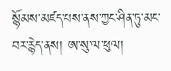སྙོམས་མཛད་པས་ནས་ཀྱང་ཤིན་ཏུ་མང་བར་རྙེད་ནས། ཨ་སུ་ལ་ཕུལ།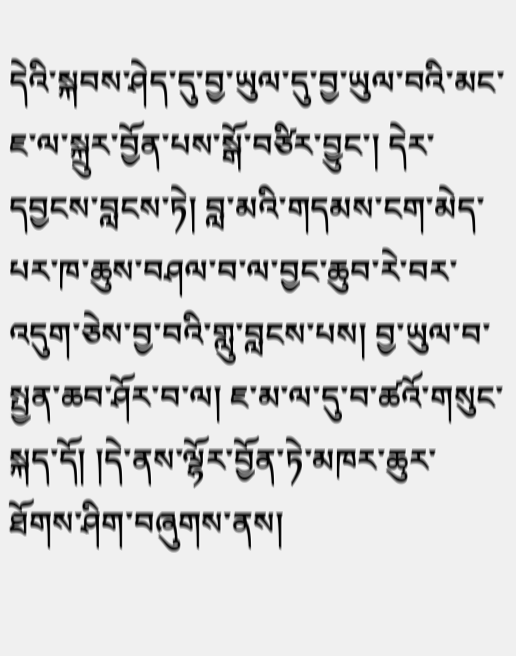དེའི་སྐབས་ཤེད་དུ་བྱ་ཡུལ་དུ་བྱ་ཡུལ་བའི་མང་ཇ་ལ་སྐྲུར་བྱོན་པས་སྒོ་བཙིར་བྱུང་། དེར་དབྱངས་བླངས་ཏེ། བླ་མའི་གདམས་ངག་མེད་པར་ཁ་ཆུས་བཤལ་བ་ལ་བྱང་ཆུབ་རེ་བར་འདུག་ཅེས་བྱ་བའི་གླུ་བླངས་པས། བྱ་ཡུལ་བ་སྤྱན་ཆབ་ཤོར་བ་ལ། ཇ་མ་ལ་དུ་བ་ཚའོ་གསུང་སྐད་དོ། །དེ་ནས་ལྷོར་བྱོན་ཏེ་མཁར་ཆུར་ཐོགས་ཤིག་བཞུགས་ནས།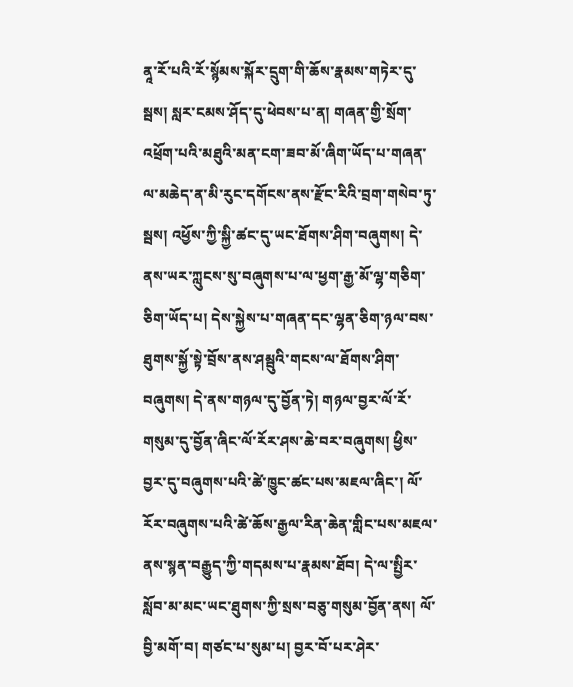ནཱ་རོ་པའི་རོ་སྙོམས་སྐོར་དྲུག་གི་ཆོས་རྣམས་གཏེར་དུ་སྦས། སླར་ངམས་ཤོད་དུ་ཕེབས་པ་ན། གཞན་གྱི་སྲོག་འཕྲོག་པའི་མཐུའི་མན་ངག་ཟབ་མོ་ཞིག་ཡོད་པ་གཞན་ལ་མཆེད་ན་མི་རུང་དགོངས་ནས་རྫོང་རིའི་བྲག་གསེབ་ཏུ་སྦས། འཕྱོས་ཀྱི་སྐྱི་ཚང་དུ་ཡང་ཐོགས་ཤིག་བཞུགས། དེ་ནས་ཡར་ཀླུངས་སུ་བཞུགས་པ་ལ་ཕྱག་རྒྱ་མོ་ལྷ་གཅིག་ཅིག་ཡོད་པ། དེས་སྐྱེས་པ་གཞན་དང་ལྷན་ཅིག་ཉལ་བས་ཐུགས་སྐྱོ་སྟེ་བྲོས་ནས་ཤམྦུའི་གངས་ལ་ཐོགས་ཤིག་བཞུགས། དེ་ནས་གཉལ་དུ་བྱོན་ཏེ། གཉལ་བྱར་ལོ་རོ་གསུམ་དུ་བྱོན་ཞིང་ལོ་རོར་ཤས་ཆེ་བར་བཞུགས། ཕྱིས་བྱར་དུ་བཞུགས་པའི་ཚེ་ཁྱུང་ཚང་པས་མཇལ་ཞིང་། ལོ་རོར་བཞུགས་པའི་ཚེ་ཆོས་རྒྱལ་རིན་ཆེན་གླིང་པས་མཇལ་ནས་སྙན་བརྒྱུད་ཀྱི་གདམས་པ་རྣམས་ཐོབ། དེ་ལ་སྤྱིར་སློབ་མ་མང་ཡང་ཐུགས་ཀྱི་སྲས་བཅུ་གསུམ་བྱོན་ནས། ལོ་བྱི་མགོ་བ། གཙང་པ་སུམ་པ། བྱར་བོ་པར་ཤེར་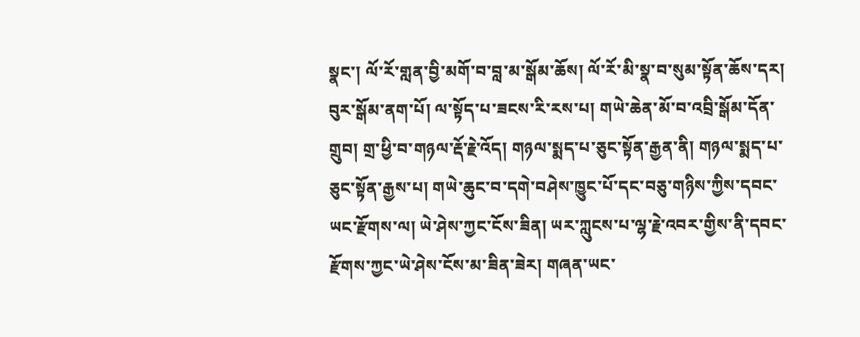སྣང་། ལོ་རོ་གླན་བྱི་མགོ་བ་བླ་མ་སྒོམ་ཆོས། ལོ་རོ་མི་སྣ་བ་སུམ་སྟོན་ཆོས་དར། བུར་སྒོམ་ནག་པོ། ལ་སྟོད་པ་ཟངས་རི་རས་པ། གཡེ་ཆེན་མོ་བ་འབྲི་སྒོམ་དོན་གྲུབ། གྲ་ཕྱི་བ་གཉལ་རྡོ་རྗེ་འོད། གཉལ་སྨད་པ་ཅུང་སྟོན་རྒྱན་ནི། གཉལ་སྨད་པ་ཅུང་སྟོན་རྒྱས་པ། གཡེ་ཆུང་བ་དགེ་བཤེས་ཁྱུང་པོ་དང་བཅུ་གཉིས་ཀྱིས་དབང་ཡང་རྫོགས་ལ། ཡེ་ཤེས་ཀྱང་ངོས་ཟིན། ཡར་ཀླུངས་པ་ལྷ་རྗེ་འབར་གྱིས་ནི་དབང་རྫོགས་ཀྱང་ཡེ་ཤེས་ངོས་མ་ཟིན་ཟེར། གཞན་ཡང་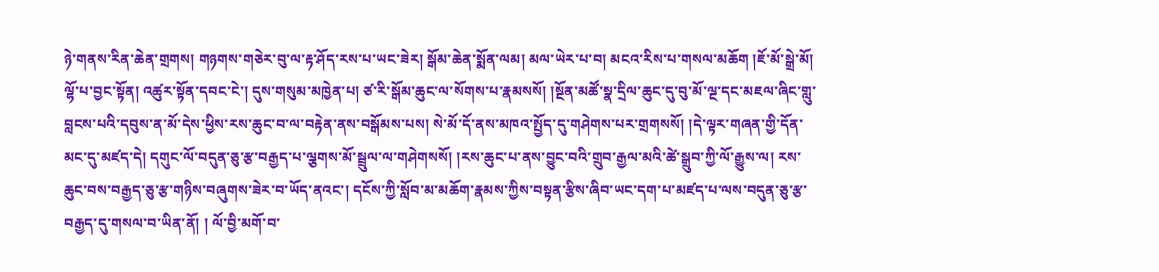ཉེ་གནས་རིན་ཆེན་གྲགས། གཉགས་གཅེར་བུ་ལ་རྟ་ཤོད་རས་པ་ཡང་ཟེར། སྒོམ་ཆེན་སྨོན་ལམ། མལ་ཡེར་པ་བ། མངའ་རིས་པ་གསལ་མཆོག །ཇོ་མོ་སྒྲེ་མོ། ལྷོ་པ་བྱང་སྟོན། འཚུར་སྟོན་དབང་ངེ་། དུས་གསུམ་མཁྱེན་པ། ཙ་རི་སྒོམ་ཆུང་ལ་སོགས་པ་རྣམསསོ། །སྔོན་མཚོ་སྣ་དྲིལ་ཆུང་དུ་བུ་མོ་ལྔ་དང་མཇལ་ཞིང་གླུ་བླངས་པའི་དབུས་ན་མོ་དེས་ཕྱིས་རས་ཆུང་བ་ལ་བརྟེན་ནས་བསྒོམས་པས། སེ་མོ་དོ་ནས་མཁའ་སྤྱོད་དུ་གཤེགས་པར་གྲགསསོ། །དེ་ལྟར་གཞན་གྱི་དོན་མང་དུ་མཛད་དེ། དགུང་ལོ་བདུན་ཅུ་རྩ་བརྒྱད་པ་ལྕགས་མོ་སྦྲུལ་ལ་གཤེགསསོ། །རས་ཆུང་པ་ནས་བྱུང་བའི་གྲུབ་རྒྱལ་མའི་ཚེ་སྒྲུབ་ཀྱི་ལོ་རྒྱུས་ལ། རས་ཆུང་བས་བརྒྱད་ཅུ་རྩ་གཉིས་བཞུགས་ཟེར་བ་ཡོད་ནའང་། དངོས་ཀྱི་སློབ་མ་མཆོག་རྣམས་ཀྱིས་བསྟན་རྩིས་ཞིབ་ཡང་དག་པ་མཛད་པ་ལས་བདུན་ཅུ་རྩ་བརྒྱད་དུ་གསལ་བ་ཡིན་ནོ། ། ལོ་བྱི་མགོ་བ་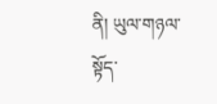ནི། ཡུལ་གཉལ་སྟོད་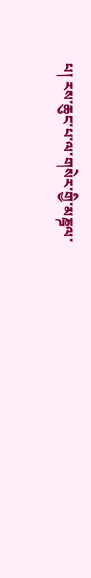པ། རས་ཆུང་པ་ལ་གསེར་གྱི་མཎྜལ་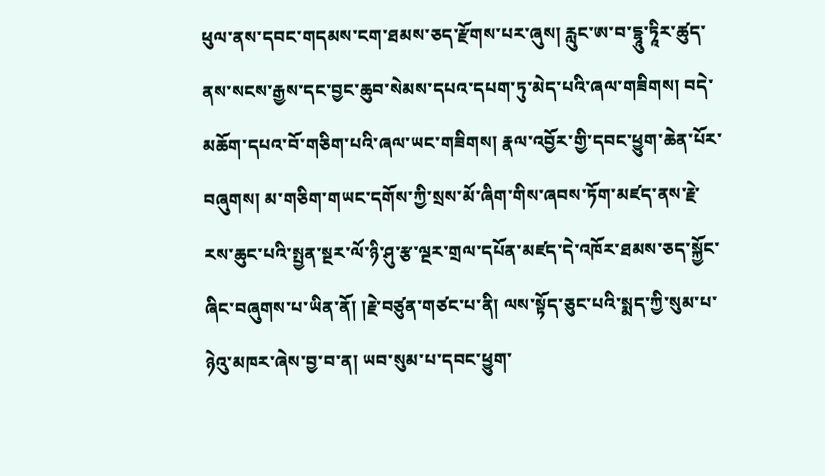ཕུལ་ནས་དབང་གདམས་ངག་ཐམས་ཅད་རྫོགས་པར་ཞུས། རླུང་ཨ་བ་དྷཱུ་ཏཱིར་ཚུད་ནས་སངས་རྒྱས་དང་བྱང་ཆུབ་སེམས་དཔའ་དཔག་ཏུ་མེད་པའི་ཞལ་གཟིགས། བདེ་མཆོག་དཔའ་བོ་གཅིག་པའི་ཞལ་ཡང་གཟིགས། རྣལ་འབྱོར་གྱི་དབང་ཕྱུག་ཆེན་པོར་བཞུགས། མ་གཅིག་གཡང་དགོས་ཀྱི་སྲས་མོ་ཞིག་གིས་ཞབས་ཏོག་མཛད་ནས་རྗེ་རས་ཆུང་པའི་སྤྱན་སྔར་ལོ་ཉི་ཤུ་རྩ་ལྔར་གྲལ་དཔོན་མཛད་དེ་འཁོར་ཐམས་ཅད་སྐྱོང་ཞིང་བཞུགས་པ་ཡིན་ནོ། །རྗེ་བཙུན་གཙང་པ་ནི། ལས་སྟོད་ཅུང་པའི་སྨད་ཀྱི་སུམ་པ་ཉེའུ་མཁར་ཞེས་བྱ་བ་ན། ཡབ་སུམ་པ་དབང་ཕྱུག་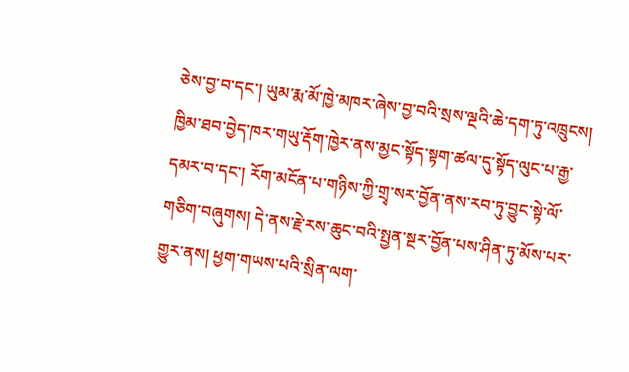ཅེས་བྱ་བ་དང་། ཡུམ་རྨ་མོ་ཁྱེ་མཁར་ཞེས་བྱ་བའི་སྲས་ལྔའི་ཆེ་དག་ཏུ་འཁྲུངས། ཁྱིམ་ཐབ་བྱེད་ཁར་གཡུ་རྡོག་ཁྱེར་ནས་མྱང་སྟོད་སྟག་ཚལ་དུ་སྟོད་ལུང་པ་རྒྱ་དམར་བ་དང་། རོག་མངོན་པ་གཉིས་ཀྱི་གྲྭ་སར་བྱོན་ནས་རབ་ཏུ་བྱུང་སྟེ་ལོ་གཅིག་བཞུགས། དེ་ནས་རྗེ་རས་ཆུང་བའི་སྤྱན་སྔར་བྱོན་པས་ཤིན་ཏུ་མོས་པར་གྱུར་ནས། ཕྱག་གཡས་པའི་སྲིན་ལག་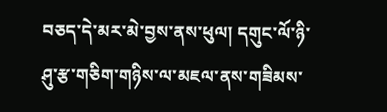བཅད་དེ་མར་མེ་བྱས་ནས་ཕུལ། དགུང་ལོ་ཉི་ཤུ་རྩ་གཅིག་གཉིས་ལ་མཇལ་ནས་གཟིམས་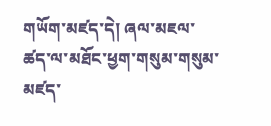གཡོག་མཛད་དེ། ཞལ་མཇལ་ཚད་ལ་མཐོང་ཕྱག་གསུམ་གསུམ་མཛད་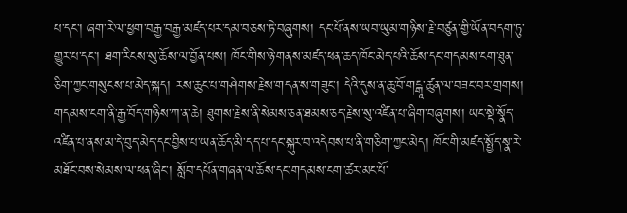པ་དང་། ཞག་རེ་ལ་ཕྱག་བརྒྱ་བརྒྱ་མཛད་པར་དམ་བཅས་ཏེ་བཞུགས། དང་པོ་ནས་ཡབ་ཡུམ་གཉིས་རྗེ་བཙུན་གྱི་ཡོན་བདག་ཏུ་གྱུར་པ་དང་། ཐག་རིངས་སུ་ཆོས་ལ་བྱོན་པས། ཁོང་གིས་ཉེ་གནས་མཛད་ཕན་ཆད་ཁོང་མེད་པའི་ཆོས་དང་གདམས་ངག་ཐུན་ཅིག་ཀྱང་གསུངས་པ་མེད་སྐད། རས་ཆུང་པ་གཤེགས་རྗེས་གདན་ས་གཟུང་། དེའི་དུས་ན་ཆུ་བོ་གངྒཱ་ཚུན་ལ་བཟང་བར་གྲགས། གདམས་ངག་ནི་རྒྱ་བོད་གཉིས་ཀ་ན་ཆེ། ཐུགས་རྗེས་ནི་སེམས་ཅན་ཐམས་ཅད་རྗེས་སུ་འཛིན་པ་ཞིག་བཞུགས། ཡང་སྡེ་སྣོད་འཛིན་པ་ནས་མ་དེ་བུད་མེད་དང་བྱིས་པ་ཡན་ཆོད་མི་དད་པ་དང་སྐུར་བ་འདེབས་པ་ནི་གཅིག་ཀྱང་མེད། ཁོང་གི་མཛད་སྤྱོད་སྣ་རེ་མཐོང་བས་སེམས་ལ་ཕན་ཞིང་། སློབ་དཔོན་གཞན་ལ་ཆོས་དང་གདམས་ངག་ཚར་མང་པོ་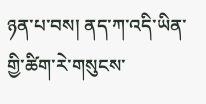ཉན་པ་བས། ནད་ཀ་འདི་ཡིན་གྱི་ཚིག་རེ་གསུངས་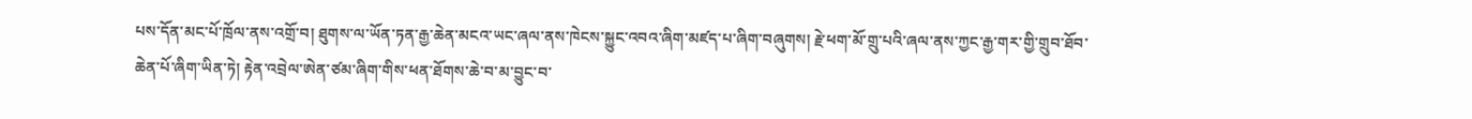པས་དོན་མང་པོ་ཁྲོལ་ནས་འགྲོ་བ། ཐུགས་ལ་ཡོན་ཏན་རྒྱ་ཆེན་མངའ་ཡང་ཞལ་ནས་ཁེངས་སྐྱུང་འབའ་ཞིག་མཛད་པ་ཞིག་བཞུགས། རྗེ་ཕག་མོ་གྲུ་པའི་ཞལ་ནས་ཀྱང་རྒྱ་གར་གྱི་གྲུབ་ཐོབ་ཆེན་པོ་ཞིག་ཡིན་ཏེ། རྟེན་འབྲེལ་ཨེན་ཙམ་ཞིག་གིས་ཕན་ཐོགས་ཆེ་བ་མ་བྱུང་བ་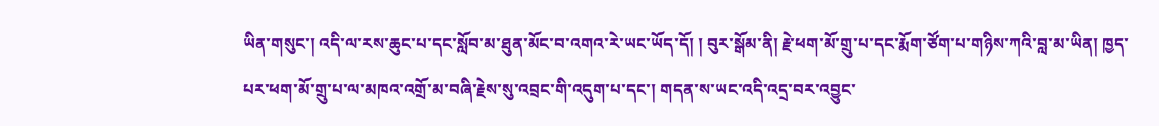ཡིན་གསུང་། འདི་ལ་རས་ཆུང་པ་དང་སློབ་མ་ཐུན་མོང་བ་འགའ་རེ་ཡང་ཡོད་དོ། ། བུར་སྒོམ་ནི། རྗེ་ཕག་མོ་གྲུ་པ་དང་རྨོག་ཙོག་པ་གཉིས་ཀའི་བླ་མ་ཡིན། ཁྱད་པར་ཕག་མོ་གྲུ་པ་ལ་མཁའ་འགྲོ་མ་བཞི་རྗེས་སུ་འབྲང་གི་འདུག་པ་དང་། གདན་ས་ཡང་འདི་འདྲ་བར་འབྱུང་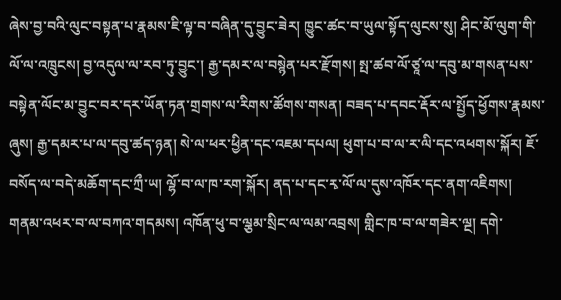ཞེས་བྱ་བའི་ལུང་བསྟན་པ་རྣམས་ཇི་ལྟ་བ་བཞིན་དུ་བྱུང་ཟེར། ཁྱུང་ཚང་བ་ཡུལ་སྟོད་ལུངས་སུ། ཤིང་མོ་ལུག་གི་ལོ་ལ་འཁྲུངས། བྱ་འདུལ་ལ་རབ་ཏུ་བྱུང་། རྒྱ་དམར་ལ་བསྙེན་པར་རྫོགས། སྤ་ཚབ་ལོ་ཙཱ་ལ་དབུ་མ་གསན་པས་བསྟེན་ལོང་མ་བྱུང་བར་དར་ཡོན་ཏན་གྲགས་ལ་རིགས་ཚོགས་གསན། བཟད་པ་དབང་རྡོར་ལ་སྤྱོད་ཕྱོགས་རྣམས་ཞུས། རྒྱ་དམར་པ་ལ་དབུ་ཚད་ཉན། སེ་ལ་ཕར་ཕྱིན་དང་འཇམ་དཔལ། ཕུག་པ་བ་ལ་ར་ལི་དང་འཕགས་སྐོར། ཇོ་བསོད་ལ་བདེ་མཆོག་དང་ཀྲྀ་ཡ། ལྷོ་བ་ལ་ཁ་རག་སྐོར། ནད་པ་དང་རྭ་ལོ་ལ་དུས་འཁོར་དང་ནག་འཇིགས། གནམ་འཕར་བ་ལ་བཀའ་གདམས། འཁོན་ཕུ་བ་ལྕམ་སྲིང་ལ་ལམ་འབྲས། གླིང་ཁ་བ་ལ་གཟེར་ལྔ། དགེ་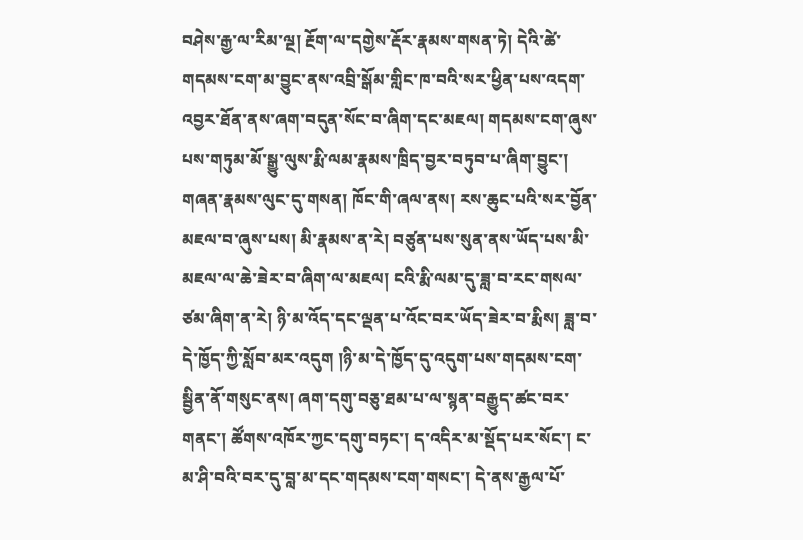བཤེས་རྒྱ་ལ་རིམ་ལྔ། རྔོག་ལ་དགྱེས་རྡོར་རྣམས་གསན་ཏེ། དེའི་ཚེ་གདམས་ངག་མ་བྱུང་ནས་འབྲི་སྒོམ་གླིང་ཁ་བའི་སར་ཕྱིན་པས་འདག་འབྱར་ཐོན་ནས་ཞག་བདུན་སོང་བ་ཞིག་དང་མཇལ། གདམས་ངག་ཞུས་པས་གཏུམ་མོ་སྒྱུ་ལུས་རྨི་ལམ་རྣམས་ཁྲིད་བྱར་བཏུབ་པ་ཞིག་བྱུང་། གཞན་རྣམས་ལུང་དུ་གསན། ཁོང་གི་ཞལ་ནས། རས་ཆུང་པའི་སར་བྱོན་མཇལ་བ་ཞུས་པས། མི་རྣམས་ན་རེ། བཙུན་པས་སུན་ནས་ཡོད་པས་མི་མཇལ་ལ་ཆེ་ཟེར་བ་ཞིག་ལ་མཇལ། ངའི་རྨི་ལམ་དུ་ཟླ་བ་རང་གསལ་ཙམ་ཞིག་ན་རེ། ཉི་མ་འོད་དང་ལྡན་པ་འོང་བར་ཡོད་ཟེར་བ་རྨིས། ཟླ་བ་དེ་ཁྱོད་ཀྱི་སློབ་མར་འདུག །ཉི་མ་དེ་ཁྱོད་དུ་འདུག་པས་གདམས་ངག་སྦྱིན་ནོ་གསུང་ནས། ཞག་དགུ་བཅུ་ཐམ་པ་ལ་སྙན་བརྒྱུད་ཚང་བར་གནང་། ཚོགས་འཁོར་ཀྱང་དགུ་བཏང་། ད་འདིར་མ་སྡོད་པར་སོང་། ང་མ་ཤི་བའི་བར་དུ་བླ་མ་དང་གདམས་ངག་གསང་། དེ་ནས་རྒྱལ་པོ་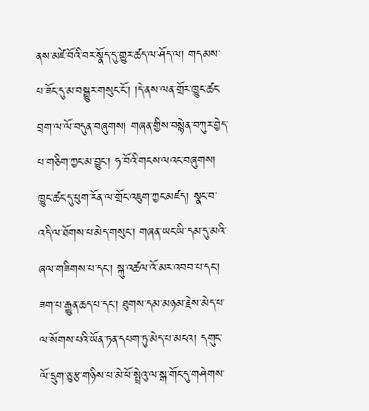ནས་མཛེ་བོའི་བར་སྣོད་དུ་གྱུར་ཚད་ལ་ཤོད་ལ། གདམས་པ་ཟོང་དུ་མ་བསྒྱུར་གསུང་ངོ་། །དེ་ནས་ལན་གྲོར་ཁྱུང་ཚང་བྲག་ལ་ལོ་བདུན་བཞུགས། གཞན་གྱིས་བསྙེན་བཀུར་བྱེད་པ་གཅིག་ཀྱང་མ་བྱུང་། ཧ་བོའི་གངས་ལའང་བཞུགས། ཁྱུང་ཚང་དུ་ཕུག་རོན་ལ་གྲོང་འཇུག་ཀྱང་མཛད། སྣང་བ་འདི་ལ་ཐོགས་པ་མེད་གསུང་། གཞན་ཡང་ཡི་དམ་དུ་མའི་ཞལ་གཟིགས་པ་དང་། སྐུ་འཚལ་འོ་མར་འབབ་པ་དང་། ཟག་པ་རྒྱུན་ཆད་པ་དང་། ཐུགས་དམ་མཉམ་རྗེས་མེད་པ་ལ་སོགས་པའི་ཡོན་ཏན་དཔག་ཏུ་མེད་པ་མངའ། དགུང་ལོ་དྲུག་ཅུ་རྩ་གཉིས་པ་མེ་ཕོ་སྤྲེའུ་ལ་སྒ་གོང་དུ་གཤེགས་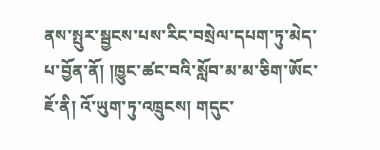ནས་སྤུར་སྦྱངས་པས་རིང་བསྲེལ་དཔག་ཏུ་མེད་པ་བྱོན་ནོ། །ཁྱུང་ཚང་བའི་སློབ་མ་མ་ཅིག་ཨོང་ཇོ་ནི། འོ་ཡུག་ཏུ་འཁྲུངས། གདུང་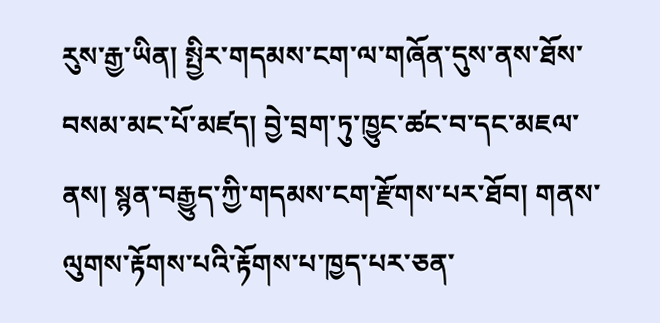རུས་རྒྱ་ཡིན། སྤྱིར་གདམས་ངག་ལ་གཞོན་དུས་ནས་ཐོས་བསམ་མང་པོ་མཛད། བྱེ་བྲག་ཏུ་ཁྱུང་ཚང་བ་དང་མཇལ་ནས། སྙན་བརྒྱུད་ཀྱི་གདམས་ངག་རྫོགས་པར་ཐོབ། གནས་ལུགས་རྟོགས་པའི་རྟོགས་པ་ཁྱད་པར་ཅན་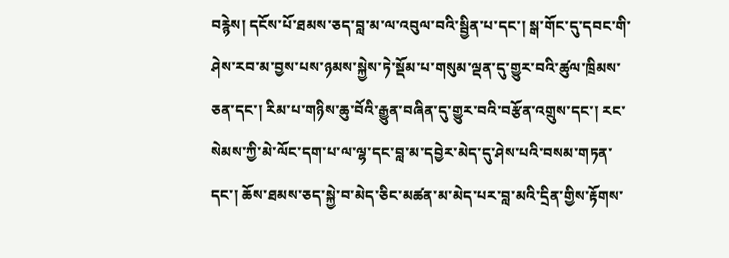བརྙེས། དངོས་པོ་ཐམས་ཅད་བླ་མ་ལ་འབུལ་བའི་སྦྱིན་པ་དང་། སྒ་གོང་དུ་དབང་གི་ཤེས་རབ་མ་བྱས་པས་ཉམས་སྐྱེས་ཏེ་སྡོམ་པ་གསུམ་ལྡན་དུ་གྱུར་བའི་ཚུལ་ཁྲིམས་ཅན་དང་། རིམ་པ་གཉིས་ཆུ་བོའི་རྒྱུན་བཞིན་དུ་གྱུར་བའི་བརྩོན་འགྲུས་དང་། རང་སེམས་ཀྱི་མེ་ལོང་དག་པ་ལ་ལྷ་དང་བླ་མ་དབྱེར་མེད་དུ་ཤེས་པའི་བསམ་གཏན་དང་། ཆོས་ཐམས་ཅད་སྐྱེ་བ་མེད་ཅིང་མཚན་མ་མེད་པར་བླ་མའི་དྲིན་གྱིས་རྟོགས་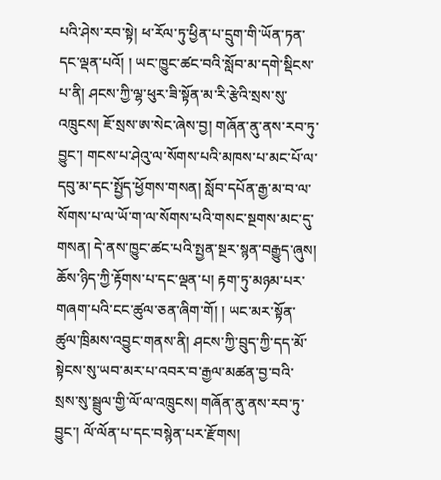པའི་ཤེས་རབ་སྟེ། ཕ་རོལ་ཏུ་ཕྱིན་པ་དྲུག་གི་ཡོན་ཏན་དང་ལྡན་པའོ། ། ཡང་ཁྱུང་ཚང་བའི་སློབ་མ་དགེ་སྡིངས་པ་ནི། ཤངས་ཀྱི་ལྷ་ཕུར་ཟི་སྟོན་མ་རི་རྩེའི་སྲས་སུ་འཁྲུངས། ཇོ་སྲས་ཨ་སེང་ཞེས་བྱ། གཞོན་ནུ་ནས་རབ་ཏུ་བྱུང་། གངས་པ་ཤེའུ་ལ་སོགས་པའི་མཁས་པ་མང་པོ་ལ་དབུ་མ་དང་སྤྱོད་ཕྱོགས་གསན། སློབ་དཔོན་རྒྱ་མ་བ་ལ་སོགས་པ་ལ་ཡོ་ག་ལ་སོགས་པའི་གསང་སྔགས་མང་དུ་གསན། དེ་ནས་ཁྱུང་ཚང་པའི་སྤྱན་སྔར་སྙན་བརྒྱུད་ཞུས། ཆོས་ཉིད་ཀྱི་རྟོགས་པ་དང་ལྡན་པ། རྟག་ཏུ་མཉམ་པར་གཞག་པའི་ངང་ཚུལ་ཅན་ཞིག་གོ། ། ཡང་མར་སྟོན་ཚུལ་ཁྲིམས་འབྱུང་གནས་ནི། ཤངས་ཀྱི་བྲུད་ཀྱི་དད་མོ་སྟེངས་སུ་ཡབ་མར་པ་འབར་བ་རྒྱལ་མཚན་བྱ་བའི་སྲས་སུ་སྦྲུལ་གྱི་ལོ་ལ་འཁྲུངས། གཞོན་ནུ་ནས་རབ་ཏུ་བྱུང་། ལོ་ལོན་པ་དང་བསྙེན་པར་རྫོགས།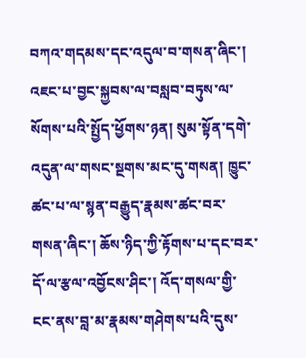བཀའ་གདམས་དང་འདུལ་བ་གསན་ཞིང་། འཇང་པ་བྱང་སྐྱབས་ལ་བསླབ་བཏུས་ལ་སོགས་པའི་སྤྱོད་ཕྱོགས་ཉན། སུམ་སྟོན་དགེ་འདུན་ལ་གསང་སྔགས་མང་དུ་གསན། ཁྱུང་ཚང་པ་ལ་སྙན་བརྒྱུད་རྣམས་ཚང་བར་གསན་ཞིང་། ཆོས་ཉིད་ཀྱི་རྟོགས་པ་དང་བར་དོ་ལ་རྩལ་འབྱོངས་ཤིང་། འོད་གསལ་གྱི་ངང་ནས་བླ་མ་རྣམས་གཤེགས་པའི་དུས་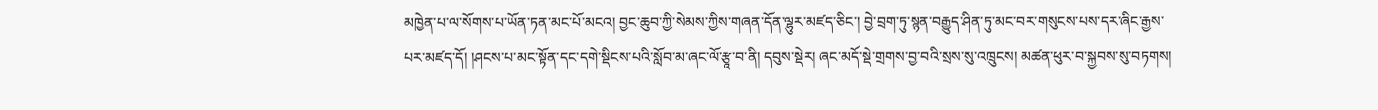མཁྱེན་པ་ལ་སོགས་པ་ཡོན་ཏན་མང་པོ་མངའ། བྱང་ཆུབ་ཀྱི་སེམས་ཀྱིས་གཞན་དོན་ལྷུར་མཛད་ཅིང་། བྱེ་བྲག་ཏུ་སྙན་བརྒྱུད་ཤིན་ཏུ་མང་བར་གསུངས་པས་དར་ཞིང་རྒྱས་པར་མཛད་དོ། །ཤངས་པ་མང་སྟོན་དང་དགེ་སྡིངས་པའི་སློབ་མ་ཞང་ལོ་རྩཱ་བ་ནི། དབུས་སྡེར། ཞང་མདོ་སྡེ་གྲགས་བྱ་བའི་སྲས་སུ་འཁྲུངས། མཚན་ཕུར་བ་སྐྱབས་སུ་བཏགས།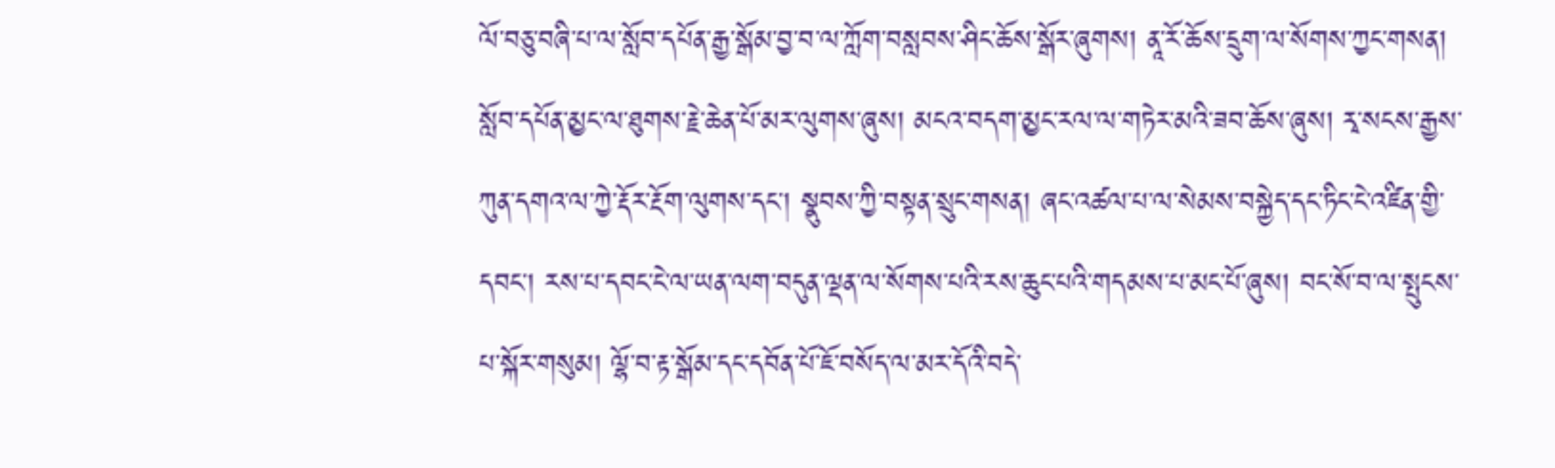ལོ་བཅུ་བཞི་པ་ལ་སློབ་དཔོན་རྒྱ་སྒོམ་བྱ་བ་ལ་ཀློག་བསླབས་ཤིང་ཆོས་སྒོར་ཞུགས། ནཱ་རོ་ཆོས་དྲུག་ལ་སོགས་ཀྱང་གསན། སློབ་དཔོན་མྱང་ལ་ཐུགས་རྗེ་ཆེན་པོ་མར་ལུགས་ཞུས། མངའ་བདག་མྱང་རལ་ལ་གཏེར་མའི་ཟབ་ཆོས་ཞུས། རྭ་སངས་རྒྱས་ཀུན་དགའ་ལ་ཀྱེ་རྡོར་རྔོག་ལུགས་དང་། སྣུབས་ཀྱི་བསྟན་སྲུང་གསན། ཞང་འཚལ་པ་ལ་སེམས་བསྐྱེད་དང་ཏིང་ངེ་འཛིན་གྱི་དབང་། རས་པ་དབང་ངེ་ལ་ཡན་ལག་བདུན་ལྡན་ལ་སོགས་པའི་རས་ཆུང་པའི་གདམས་པ་མང་པོ་ཞུས། བང་སོ་བ་ལ་སྤུངས་པ་སྐོར་གསུམ། ལྷོ་བ་རྟ་སྒོམ་དང་དབོན་པོ་ཇོ་བསོད་ལ་མར་དོའི་བདེ་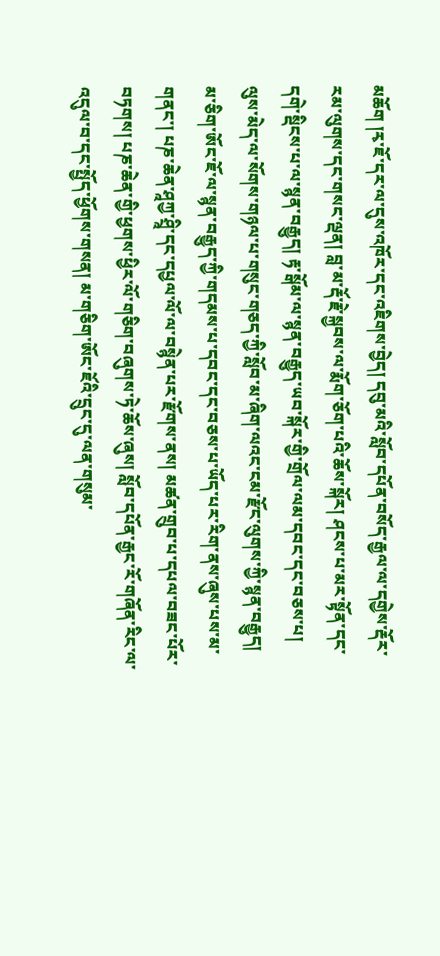མཆོག །རྭ་ཇོ་དར་ལ་དུས་འཁོར་དང་འཇིགས་བྱེད། དབུ་མའི་སློབ་དཔོན་བསོད་རྒྱལ་ལ་དགྱེས་རྡོར་རམ་ལུགས་དང་གསང་ལྡན། བླ་མ་རྡོ་རྗེ་སྐྱབས་ལ་རྨོག་ཅོག་པའི་ཆོས་སྐོར། ཤངས་པ་མར་སྟོན་དང་དགེ་སྡིངས་པ་ལ་སྙན་བརྒྱུད། རྟ་སྒོམ་ལ་སྙན་བརྒྱུད་ཡབ་སྐོར་གྱི་གྲོལ་ལམ་དབང་དང་བཅས་པ། ལུས་མེད་ལ་སོགས་གཉལ་པ་གསུང་གཅད་ཀྱི་སློབ་མ་ཞིག་ལའང་ངམ་རྫོང་ལུགས་ཀྱི་སྙན་བརྒྱུད། མ་ཅིག་ཨོང་ཇོ་ལ་སྙན་བརྒྱུད་ཀྱི་གདམས་པ་དབང་དང་བཅས་པ་ཡོད་པར་རིག་ནས་ཞུས་པས་མ་གནང་། པཎ་ཆེན་ཤཱཀྱ་ཤྲཱི་དང་དཔྱལ་ལོ་ལ་བསྙེན་པར་རྫོགས་ནས། མཚན་གྲུབ་པ་དཔལ་བཟང་པོར་བཏགས། པཎ་ཆེན་གྱི་ཕྱགས་ཕྱིར་ལོ་གཅིག་བཞུགས་ཏེ་ཆོས་ཞུས། སློབ་དཔོན་རྒྱང་རོ་གཞོན་རིང་ལ་འདུལ་བ་དང་སྤྱོད་ཕྱོགས་གསན། མ་གཅིག་ཨོང་ཇོའི་དྲུང་དུ་ལན་གསུམ་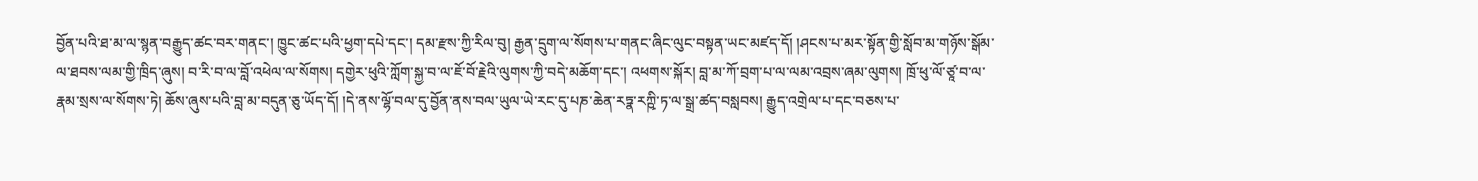བྱོན་པའི་ཐ་མ་ལ་སྙན་བརྒྱུད་ཚང་བར་གནང་། ཁྱུང་ཚང་པའི་ཕྱག་དཔེ་དང་། དམ་རྫས་ཀྱི་རིལ་བུ། རྒྱན་དྲུག་ལ་སོགས་པ་གནང་ཞིང་ལུང་བསྟན་ཡང་མཛད་དོ། །ཤངས་པ་མར་སྟོན་གྱི་སློབ་མ་གཉོས་སྒོམ་ལ་ཐབས་ལམ་གྱི་ཁྲིད་ཞུས། བ་རི་བ་ལ་བློ་འཕེལ་ལ་སོགས། དགྱེར་ཕུའི་ཀློག་སྐྱ་བ་ལ་ཇོ་བོ་རྗེའི་ལུགས་ཀྱི་བདེ་མཆོག་དང་། འཕགས་སྐོར། བླ་མ་ཀོ་བྲག་པ་ལ་ལམ་འབྲས་ཞམ་ལུགས། ཁྲོ་ཕུ་ལོ་ཙཱ་བ་ལ་རྣམ་སྲས་ལ་སོགས་ཏེ། ཆོས་ཞུས་པའི་བླ་མ་བདུན་ཅུ་ཡོད་དོ། །དེ་ནས་ལྷོ་བལ་དུ་བྱོན་ནས་བལ་ཡུལ་ཡེ་རང་དུ་པཎ་ཆེན་རཏྣ་རཀྵི་ཏ་ལ་སྒྲ་ཚད་བསླབས། རྒྱུད་འགྲེལ་པ་དང་བཅས་པ་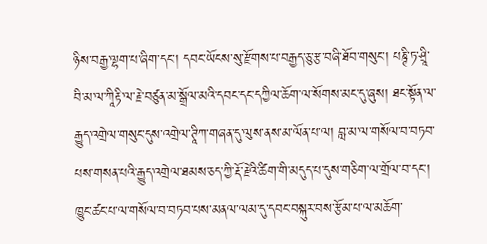ཉིས་བརྒྱ་ལྷག་པ་ཞིག་དང་། དབང་ཡོངས་སུ་རྫོགས་པ་བརྒྱད་ཅུ་རྩ་བཞི་ཐོབ་གསུང་། པཎྚི་ཏ་ཤྲཱི་བི་མ་ལ་ཀཱིརྟི་ལ་རྗེ་བཙུན་མ་སྒྲོལ་མའི་དབང་དང་དཀྱིལ་ཆོག་ལ་སོགས་མང་དུ་ཞུས། ཐང་སྟོན་ལ་རྒྱུད་འགྲེལ་གསུང་དུས་འགྲེལ་ཊཱིཀ་གཞན་དུ་ལུས་ནས་མ་ལོན་པ་ལ། བླ་མ་ལ་གསོལ་བ་བཏབ་པས་གསན་པའི་རྒྱུད་འགྲེལ་ཐམས་ཅད་ཀྱི་རྡོ་རྗེའི་ཚིག་གི་མདུད་པ་དུས་གཅིག་ལ་གྲོལ་བ་དང་། ཁྱུང་ཚང་པ་ལ་གསོལ་བ་བཏབ་པས་མནལ་ལམ་དུ་དབང་བསྐུར་བས་རྩོམ་པ་ལ་མཆོག་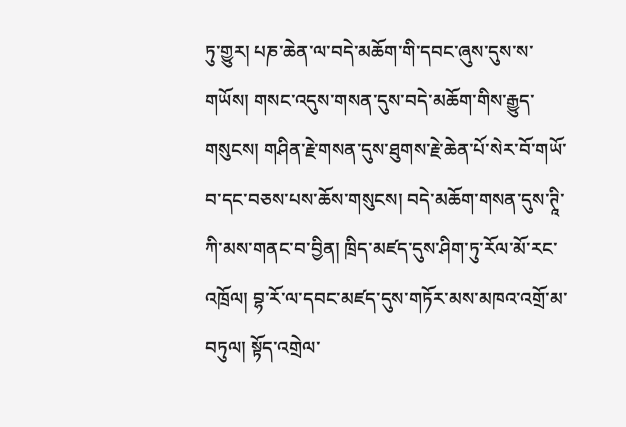ཏུ་གྱུར། པཎ་ཆེན་ལ་བདེ་མཆོག་གི་དབང་ཞུས་དུས་ས་གཡོས། གསང་འདུས་གསན་དུས་བདེ་མཆོག་གིས་རྒྱུད་གསུངས། གཤིན་རྗེ་གསན་དུས་ཐུགས་རྗེ་ཆེན་པོ་སེར་བོ་གཡོ་བ་དང་བཅས་པས་ཆོས་གསུངས། བདེ་མཆོག་གསན་དུས་ཊཱི་ཀི་མས་གནང་བ་བྱིན། ཁྲིད་མཛད་དུས་ཤིག་ཏུ་རོལ་མོ་རང་འཁྲོལ། བྷ་རོ་ལ་དབང་མཛད་དུས་གཏོར་མས་མཁའ་འགྲོ་མ་བཏུལ། སྟོད་འགྲེལ་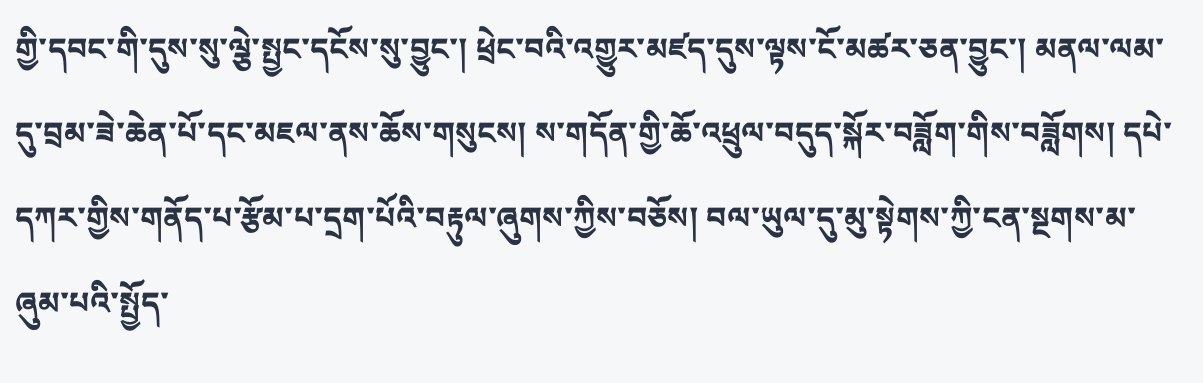གྱི་དབང་གི་དུས་སུ་ལྕེ་སྤྱང་དངོས་སུ་བྱུང་། ཕྲེང་བའི་འགྱུར་མཛད་དུས་ལྟས་ངོ་མཚར་ཅན་བྱུང་། མནལ་ལམ་དུ་བྲམ་ཟེ་ཆེན་པོ་དང་མཇལ་ནས་ཆོས་གསུངས། ས་གདོན་གྱི་ཆོ་འཕྲུལ་བདུད་སྐོར་བཟློག་གིས་བཟློགས། དཔེ་དཀར་གྱིས་གནོད་པ་རྩོམ་པ་དྲག་པོའི་བརྟུལ་ཞུགས་ཀྱིས་བཅོས། བལ་ཡུལ་དུ་མུ་སྟེགས་ཀྱི་ངན་སྔགས་མ་ཞུམ་པའི་སྤྱོད་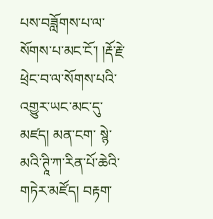པས་བཟློགས་པ་ལ་སོགས་པ་མང་ངོ་། །རྡོ་རྗེ་ཕྲེང་བ་ལ་སོགས་པའི་འགྱུར་ཡང་མང་དུ་མཛད། མན་ངག་ སྙེ་མའི་ཊཱི་ཀ་རིན་པོ་ཆེའི་གཏེར་མཛོད། བརྟག་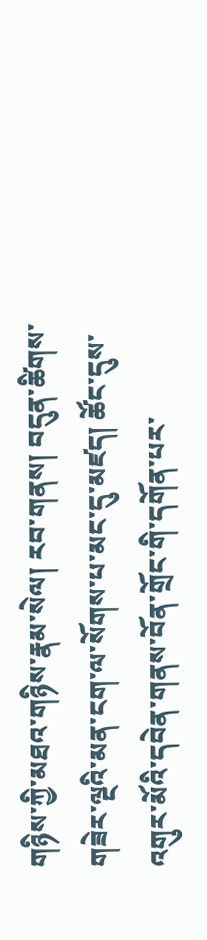གཉིས་ཀྱི་མཐའ་གཉིས་རྣམ་སེལ། རབ་གནས། བདུན་ཚིགས་གཟེར་ལྔའི་མན་ངག་ལ་སོགས་པ་མང་དུ་མཛད། ཚོང་དུས་འགུར་མོའི་དབེན་གནས་བོན་གྲོང་གི་དགོན་པར་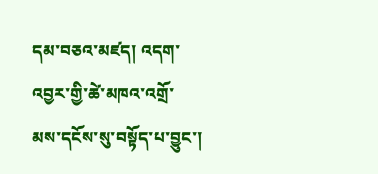དམ་བཅའ་མཛད། འདག་འབྱར་གྱི་ཚེ་མཁའ་འགྲོ་མས་དངོས་སུ་བསྟོད་པ་བྱུང་།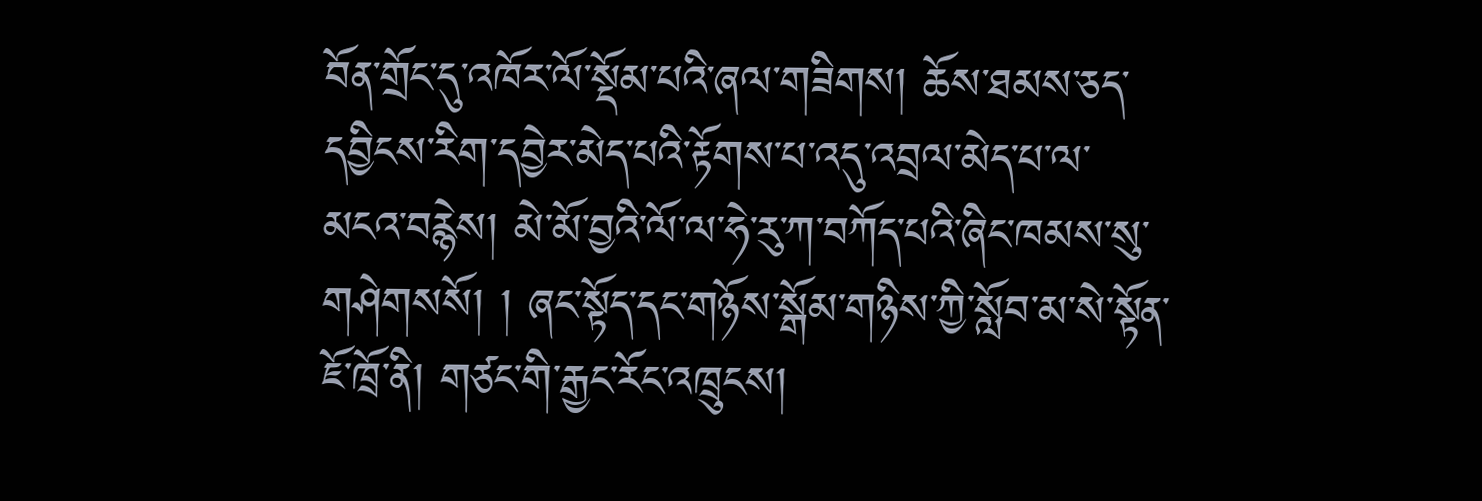བོན་གྲོང་དུ་འཁོར་ལོ་སྡོམ་པའི་ཞལ་གཟིགས། ཆོས་ཐམས་ཅད་དབྱིངས་རིག་དབྱེར་མེད་པའི་རྟོགས་པ་འདུ་འབྲལ་མེད་པ་ལ་མངའ་བརྙེས། མེ་མོ་བྱའི་ལོ་ལ་ཧེ་རུ་ཀ་བཀོད་པའི་ཞིང་ཁམས་སུ་གཤེགསསོ། ། ཞང་སྟོད་དང་གཉོས་སྒོམ་གཉིས་ཀྱི་སློབ་མ་སེ་སྟོན་ཇོ་ཁྲོ་ནི། གཙང་གི་རྒྱང་རོང་འཁྲུངས།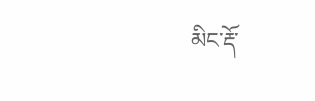མིང་རྡོ་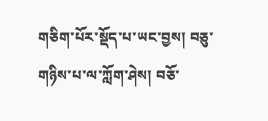གཅིག་པོར་སྡོད་པ་ཡང་བྱས། བཅུ་གཉིས་པ་ལ་ཀློག་ཤེས། བཅོ་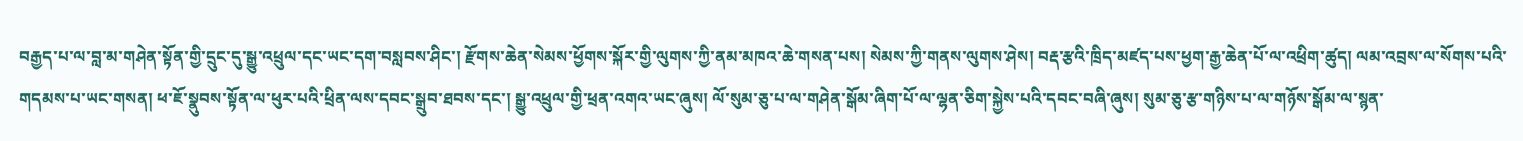བརྒྱད་པ་ལ་བླ་མ་གཤེན་སྟོན་གྱི་དྲུང་དུ་སྒྱུ་འཕྲུལ་དང་ཡང་དག་བསླབས་ཤིང་། རྫོགས་ཆེན་སེམས་ཕྱོགས་སྐོར་གྱི་ལུགས་ཀྱི་ནམ་མཁའ་ཆེ་གསན་པས། སེམས་ཀྱི་གནས་ལུགས་ཤེས། བརྡ་རྩའི་ཁྲིད་མཛད་པས་ཕྱག་རྒྱ་ཆེན་པོ་ལ་འཕྲིག་ཚུད། ལམ་འབྲས་ལ་སོགས་པའི་གདམས་པ་ཡང་གསན། ཕ་ཇོ་སྣུབས་སྟོན་ལ་ཕུར་པའི་ཕྲིན་ལས་དབང་སྒྲུབ་ཐབས་དང་། སྒྱུ་འཕྲུལ་གྱི་ཕྲན་འགའ་ཡང་ཞུས། ལོ་སུམ་ཅུ་པ་ལ་གཤེན་སྒོམ་ཞིག་པོ་ལ་ལྷན་ཅིག་སྐྱེས་པའི་དབང་བཞི་ཞུས། སུམ་ཅུ་རྩ་གཉིས་པ་ལ་གཉོས་སྒོམ་ལ་སྙན་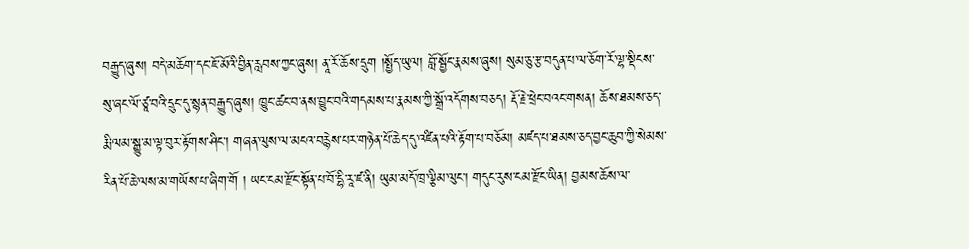བརྒྱུད་ཞུས། བདེ་མཆོག་དང་ཇོ་མོའི་བྱིན་རླབས་ཀྱང་ཞུས། ནཱ་རོ་ཆོས་དྲུག །སྤྱོད་ཡུལ། བློ་སྦྱོང་རྣམས་ཞུས། སུམ་ཅུ་རྩ་བདུན་པ་ལ་ཅོག་རོ་ལྷ་སྡིངས་སུ་ཞང་ལོ་ཙཱ་བའི་དྲུང་དུ་སྙན་བརྒྱུད་ཞུས། ཁྱུང་ཚང་བ་ནས་བྱུང་བའི་གདམས་པ་རྣམས་ཀྱི་སྒྲོ་འདོགས་བཅད། རྡོ་རྗེ་ཕྲེང་བའང་གསན། ཆོས་ཐམས་ཅད་རྨི་ལམ་སྒྱུ་མ་ལྟ་བུར་རྟོགས་ཤིང་། གཞན་ལུས་ལ་མངའ་བརྙེས་པར་གཉེན་པོ་ཆེད་དུ་འཛིན་པའི་རྟོག་པ་བཅོམ། མཛད་པ་ཐམས་ཅད་བྱང་ཆུབ་ཀྱི་སེམས་རིན་པོ་ཆེ་ལས་མ་གཡོས་པ་ཞིག་གོ ། ཡང་ངམ་རྫོང་སྟོན་པ་བོ་དྷི་རཱ་ཛ་ནི། ཡུམ་མདོ་ཁྲ་ལྕིམ་ལུང་། གདུང་རུས་ངམ་རྫོང་ཡིན། བྱམས་ཆོས་ལ་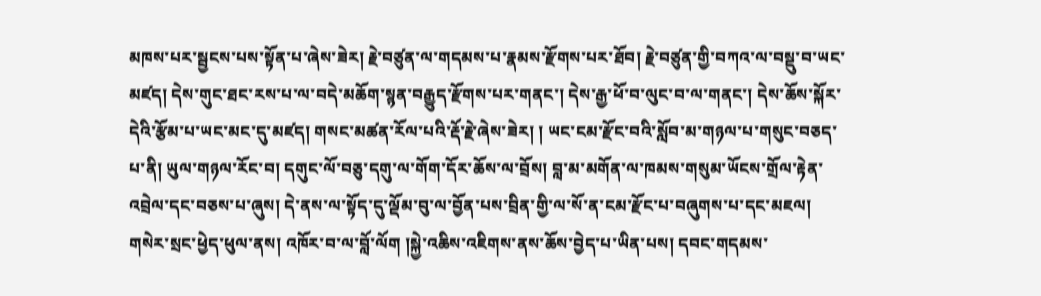མཁས་པར་སྦྱངས་པས་སྟོན་པ་ཞེས་ཟེར། རྗེ་བཙུན་ལ་གདམས་པ་རྣམས་རྫོགས་པར་ཐོབ། རྗེ་བཙུན་གྱི་བཀའ་ལ་བསྡུ་བ་ཡང་མཛད། དེས་གུང་ཐང་རས་པ་ལ་བདེ་མཆོག་སྙན་བརྒྱུད་རྫོགས་པར་གནང་། དེས་རྒྱ་ཕོ་བ་ལུང་བ་ལ་གནང་། དེས་ཆོས་སྐོར་དེའི་རྩོམ་པ་ཡང་མང་དུ་མཛད། གསང་མཚན་རོལ་པའི་རྡོ་རྗེ་ཞེས་ཟེར། ། ཡང་ངམ་རྫོང་བའི་སློབ་མ་གཉལ་པ་གསུང་བཅད་པ་ནི། ཡུལ་གཉལ་རོང་བ། དགུང་ལོ་བཅུ་དགུ་ལ་གོག་དོར་ཆོས་ལ་བྲོས། བླ་མ་མགོན་ལ་ཁམས་གསུམ་ཡོངས་གྲོལ་རྟེན་འབྲེལ་དང་བཅས་པ་ཞུས། དེ་ནས་ལ་སྟོད་དུ་ལྡོམ་བུ་ལ་བྱོན་པས་བྲིན་གྱི་ལ་སོ་ན་ངམ་རྫོང་པ་བཞུགས་པ་དང་མཇལ། གསེར་སྲང་ཕྱེད་ཕུལ་ནས། འཁོར་བ་ལ་བློ་ལོག །སྐྱེ་འཆིས་འཇིགས་ནས་ཆོས་བྱེད་པ་ཡིན་པས། དབང་གདམས་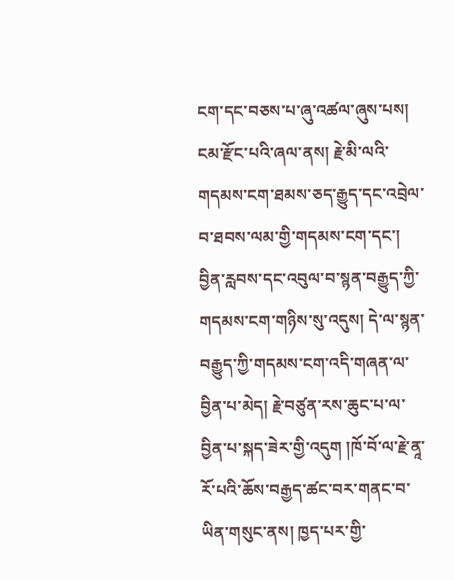ངག་དང་བཅས་པ་ཞུ་འཚལ་ཞུས་པས། ངམ་རྫོང་པའི་ཞལ་ནས། རྗེ་མི་ལའི་གདམས་ངག་ཐམས་ཅད་རྒྱུད་དང་འབྲེལ་བ་ཐབས་ལམ་གྱི་གདམས་ངག་དང་། བྱིན་རླབས་དང་འབུལ་བ་སྙན་བརྒྱུད་ཀྱི་གདམས་ངག་གཉིས་སུ་འདུས། དེ་ལ་སྙན་བརྒྱུད་ཀྱི་གདམས་ངག་འདི་གཞན་ལ་བྱིན་པ་མེད། རྗེ་བཙུན་རས་ཆུང་པ་ལ་བྱིན་པ་སྐད་ཟེར་གྱི་འདུག །ཁོ་བོ་ལ་རྗེ་ནཱ་རོ་པའི་ཆོས་བརྒྱད་ཚང་བར་གནང་བ་ཡིན་གསུང་ནས། ཁྱད་པར་གྱི་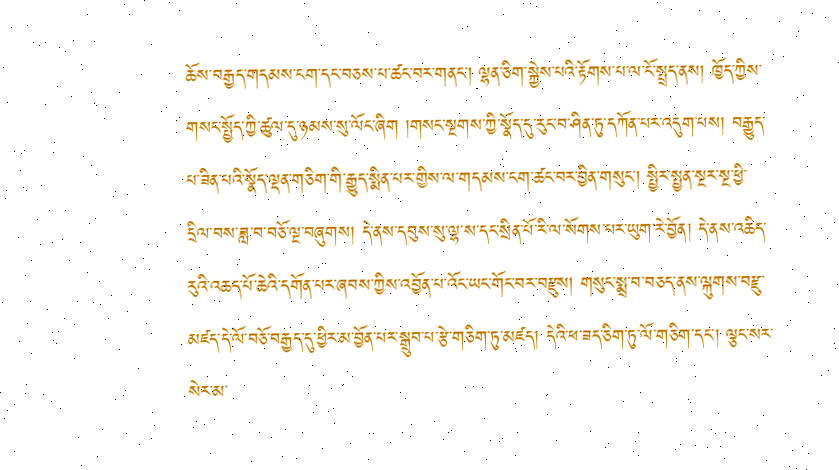ཆོས་བརྒྱད་གདམས་ངག་དང་བཅས་པ་ཚང་བར་གནང་། ལྷན་ཅིག་སྐྱེས་པའི་རྟོགས་པ་ལ་ངོ་སྤྲད་ནས། ཁྱོད་ཀྱིས་གསང་སྤྱོད་ཀྱི་ཚུལ་དུ་ཉམས་སུ་ལོང་ཞིག །གསང་སྔགས་ཀྱི་སྣོད་དུ་རུང་བ་ཤིན་ཏུ་དཀོན་པར་འདུག་པས། བརྒྱུད་པ་ཟིན་པའི་སྣོད་ལྡན་གཅིག་གི་རྒྱུད་སྨིན་པར་གྱིས་ལ་གདམས་ངག་ཚང་བར་བྱིན་གསུང་། སྤྱིར་སྤྱན་སྔར་སྔ་ཕྱི་དྲིལ་བས་ཟླ་བ་བཅོ་ལྔ་བཞུགས། དེ་ནས་དབུས་སུ་ལྷ་ས་དང་སྲིན་པོ་རི་ལ་སོགས་པར་ཡུག་རེ་བྱོན། དེ་ནས་འཆིད་རུའི་འཆད་པོ་ཆེའི་དགོན་པར་ཞབས་ཀྱིས་འབྱོན་པ་འོང་ཡང་གོང་བར་བརྫུས། གསུང་སྨྲ་བ་བཅད་ནས་ལྐུགས་བརྫུ་མཛད་དེ་ལོ་བཅོ་བརྒྱད་དུ་ཕྱིར་མ་བྱོན་པར་སྒྲུབ་པ་རྩེ་གཅིག་ཏུ་མཛད། དེའི་ཕ་ཟད་ཅིག་ཏུ་ལོ་གཅིག་དང་། ལྕང་སར་སེར་མ་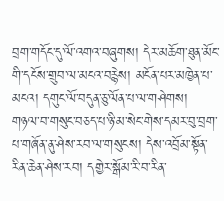བྲག་གདོང་དུ་ལོ་འགའ་བཞུགས། དེར་མཆོག་ཐུན་མོང་གི་དངོས་གྲུབ་ལ་མངའ་བརྙེས། མངོན་པར་མཁྱེན་པ་མངའ། དགུང་ལོ་བདུན་ཅུ་ལོན་པ་ལ་གཤེགས། གཉལ་བ་གསུང་བཅད་པ་ཉི་མ་སེང་གེས་དམར་བུ་བྲག་པ་གཞོན་ནུ་ཤེས་རབ་ལ་གསུངས། དེས་འབྲོམ་སྟོན་རིན་ཆེན་ཤེས་རབ། དགྱེར་སྒོམ་རི་བ་རིན་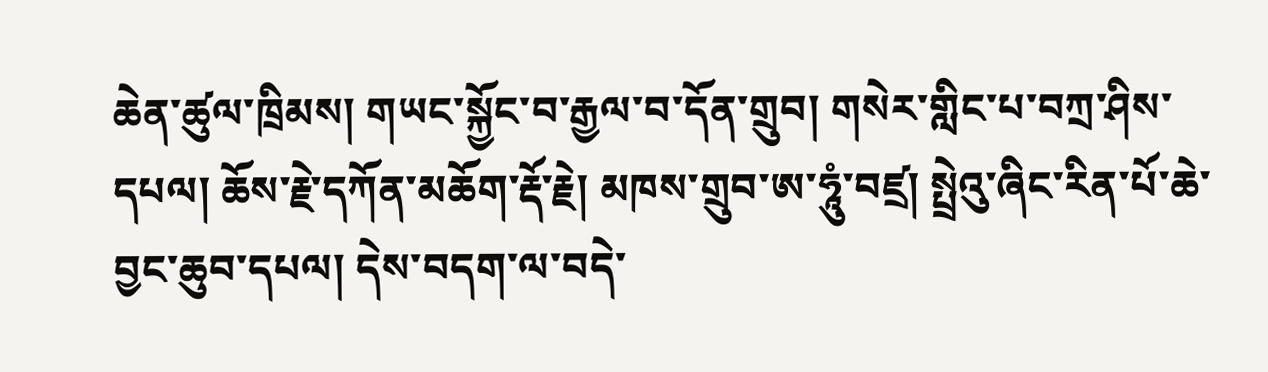ཆེན་ཚུལ་ཁྲིམས། གཡང་སྐྱོང་བ་རྒྱལ་བ་དོན་གྲུབ། གསེར་གླིང་པ་བཀྲ་ཤིས་དཔལ། ཆོས་རྗེ་དཀོན་མཆོག་རྡོ་རྗེ། མཁས་གྲུབ་ཨ་ཧཱུཾ་བཛྲ། སྤྲེའུ་ཞིང་རིན་པོ་ཆེ་བྱང་ཆུབ་དཔལ། དེས་བདག་ལ་བདེ་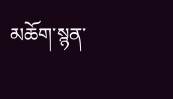མཆོག་སྙན་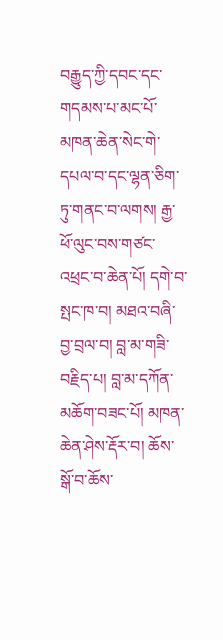བརྒྱུད་ཀྱི་དབང་དང་གདམས་པ་མང་པོ་མཁན་ཆེན་སེང་གེ་དཔལ་བ་དང་ལྷན་ཅིག་ཏུ་གནང་བ་ལགས། རྒྱ་ཕོ་ལུང་བས་གཙང་འཕྲང་བ་ཆེན་པོ། དགེ་བ་སྤང་ཁ་བ། མཐའ་བཞི་བྱ་བྲལ་བ། བླ་མ་གཟི་བརྗིད་པ། བླ་མ་དཀོན་མཆོག་བཟང་པོ། མཁན་ཆེན་ཤེས་རྡོར་བ། ཆོས་སྒོ་བ་ཆོས་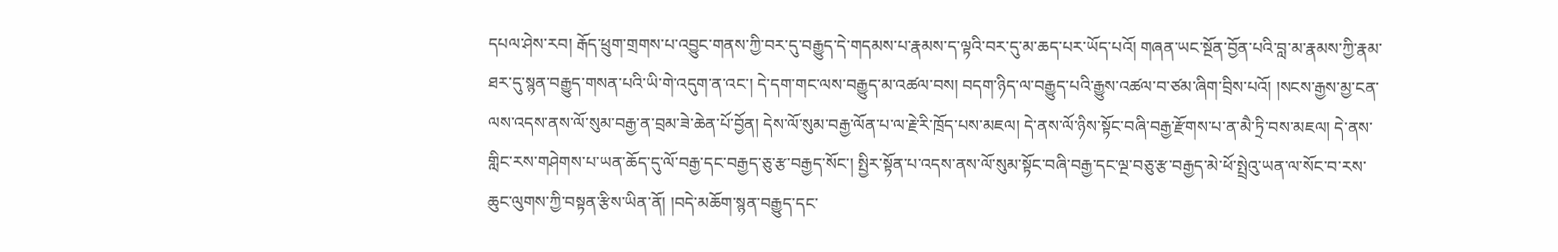དཔལ་ཤེས་རབ། རྒོད་ཕྲུག་གྲགས་པ་འབྱུང་གནས་ཀྱི་བར་དུ་བརྒྱུད་དེ་གདམས་པ་རྣམས་ད་ལྟའི་བར་དུ་མ་ཆད་པར་ཡོད་པའོ། གཞན་ཡང་སྔོན་བྱོན་པའི་བླ་མ་རྣམས་ཀྱི་རྣམ་ཐར་དུ་སྙན་བརྒྱུད་གསན་པའི་ཡི་གེ་འདུག་ན་འང་། དེ་དག་གང་ལས་བརྒྱུད་མ་འཚལ་བས། བདག་ཉིད་ལ་བརྒྱུད་པའི་རྒྱུས་འཚལ་བ་ཙམ་ཞིག་བྲིས་པའོ། །སངས་རྒྱས་མྱ་ངན་ལས་འདས་ནས་ལོ་སུམ་བརྒྱ་ན་བྲམ་ཟེ་ཆེན་པོ་བྱོན། དེས་ལོ་སུམ་བརྒྱ་ལོན་པ་ལ་རྗེ་རི་ཁྲོད་པས་མཇལ། དེ་ནས་ལོ་ཉིས་སྟོང་བཞི་བརྒྱ་རྫོགས་པ་ན་མཻ་ཏྲི་བས་མཇལ། དེ་ནས་གླིང་རས་གཤེགས་པ་ཡན་ཆོད་དུ་ལོ་བརྒྱ་དང་བརྒྱད་ཅུ་རྩ་བརྒྱད་སོང་། སྤྱིར་སྟོན་པ་འདས་ནས་ལོ་སུམ་སྟོང་བཞི་བརྒྱ་དང་ལྔ་བཅུ་རྩ་བརྒྱད་མེ་ཕོ་སྤྲེའུ་ཡན་ལ་སོང་བ་རས་ཆུང་ལུགས་ཀྱི་བསྟན་རྩིས་ཡིན་ནོ། །བདེ་མཆོག་སྙན་བརྒྱུད་དང་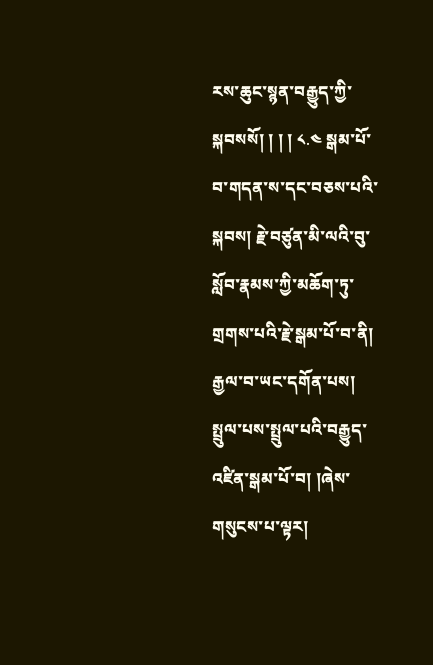རས་ཆུང་སྙན་བརྒྱུད་ཀྱི་སྐབསསོ། ། ། ། ༨.༤ སྒམ་པོ་བ་གདན་ས་དང་བཅས་པའི་སྐབས། རྗེ་བཙུན་མི་ལའི་བུ་སློབ་རྣམས་ཀྱི་མཆོག་ཏུ་གྲགས་པའི་རྗེ་སྒམ་པོ་བ་ནི། རྒྱལ་བ་ཡང་དགོན་པས། སྤྲུལ་པས་སྤྲུལ་པའི་བརྒྱུད་འཛིན་སྒམ་པོ་བ། །ཞེས་གསུངས་པ་ལྟར།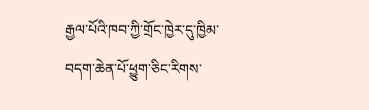རྒྱལ་པོའི་ཁབ་ཀྱི་གྲོང་ཁྱེར་དུ་ཁྱིམ་བདག་ཆེན་པོ་ཕྱུག་ཅིང་རིགས་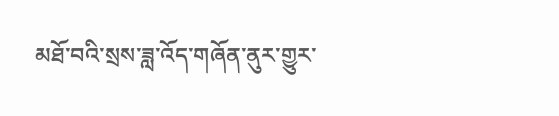མཐོ་བའི་སྲས་ཟླ་འོད་གཞོན་ནུར་གྱུར་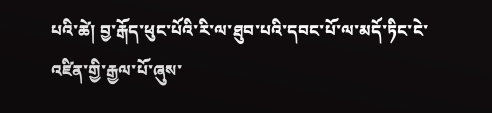པའི་ཚེ། བྱ་རྒོད་ཕུང་པོའི་རི་ལ་ཐུབ་པའི་དབང་པོ་ལ་མདོ་ཏིང་ངེ་འཛིན་གྱི་རྒྱལ་པོ་ཞུས་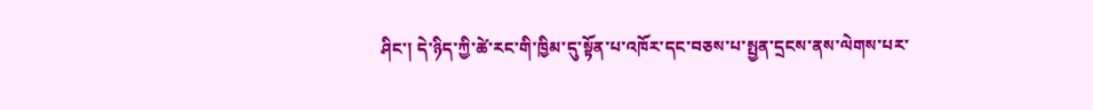ཤིང་། དེ་ཉིད་ཀྱི་ཚེ་རང་གི་ཁྱིམ་དུ་སྟོན་པ་འཁོར་དང་བཅས་པ་སྤྱན་དྲངས་ནས་ལེགས་པར་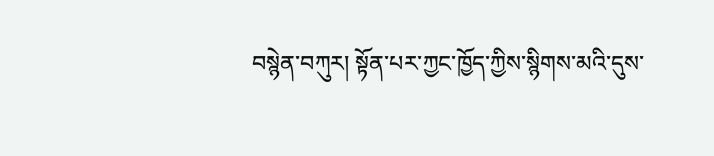བསྙེན་བཀུར། སྟོན་པར་ཀྱང་ཁྱོད་ཀྱིས་སྙིགས་མའི་དུས་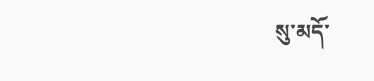སུ་མདོ་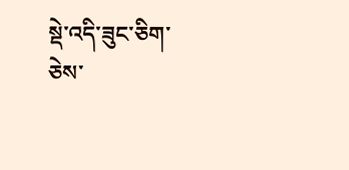སྡེ་འདི་ཟུང་ཅིག་ཅེས་